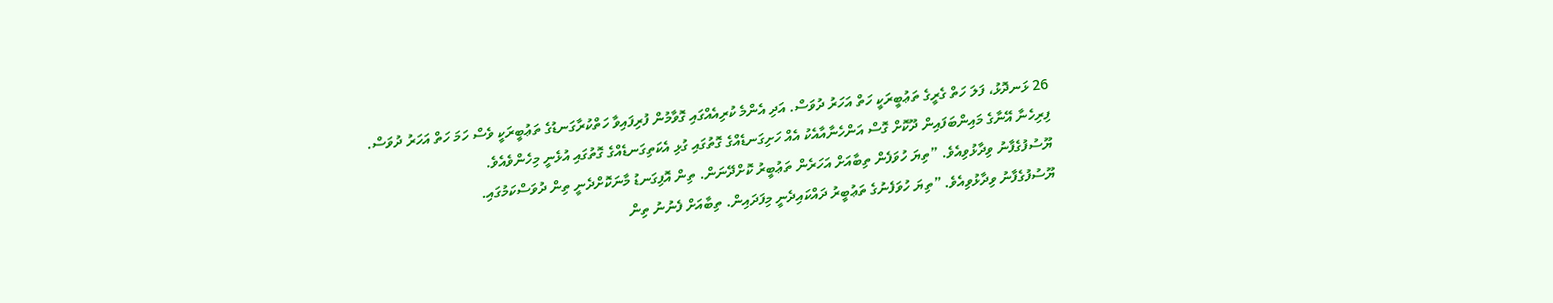26 ޅަނދޮޅު، ފަލަ ހަތް ގެރީގެ ތަޢުބީރަކީ ހަތް އަހަރު ދުވަސް. އަދި އެންމެ ކުރިއެއްގައި ގޮވާމުން ފުރިފައިވާ ހަތްކުރާގަނޑުގެ ތަޢުބީރަކީ ވެސް ހަމަ ހަތް އަހަރު ދުވަސް.
ފިރިހެނާ އޭނާގެ މައިންބަފައިން ދޫކޮށް ގޮސް އަންހެނާއާއެކު އެއް ހަށިގަނޑެއްގެ ގޮތުގައި ގުޅި އެކަތިގަނޑެއްގެ ގޮތުގައި އުޅެނީ މިހެންވެއެވެ.
ޔޫސުފުގެފާނު ވިދާޅުވިއެވެ. ”ތިޔަ ހުވަފެން ތިބާއަށް އަހަރެން ތަޢުބީރު ކޮށްދޭނަން. ތިން އޮފިގަނޑު މާނަކޮށްދެނީ ތިން ދުވަސްކަމުގައި.
ޔޫސުފުގެފާނު ވިދާޅުވިއެވެ. ”ތިޔަ ހުވަފެނުގެ ތަޢުބީރު ދައްކައިދެނީ މިފަދައިން. ތިބާއަށް ފެނުނު ތިން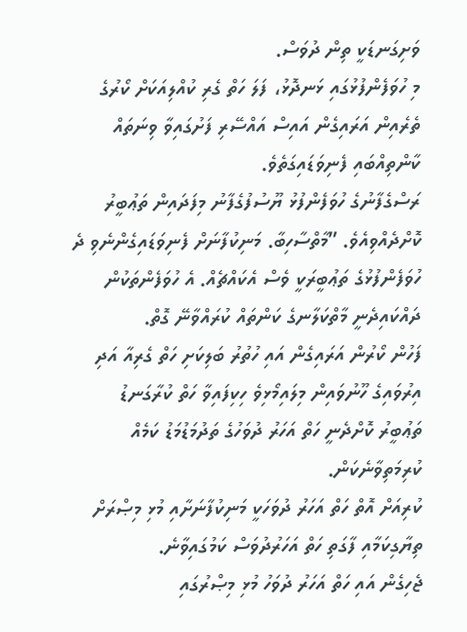ވަށިގަނޑަކީ ތިން ދުވަސް.
މި ހުވަފެންފުޅުގައި ޅަނދޮޅު، ފަލަ ހަތް ގެރި ކުއްލިއަކަށް ކޯރުގެ ތެރެއިން އަރައިގެން އައިސް އައްސޭރި ފަށުގައިވާ ވިނަތައް ކާންތިއްބައި ފެނިވަޑައިގަތެވެ.
ރަސްގެފާނުގެ ހުވަފެންފުޅު ޔޫސުފުގެފާނު މިފަދައިން ތަޢުބީރު ކޮށްދެއްވިއެވެ. ”މާތްސާހިބާ. މަނިކުފާނަށް ފެނިވަޑައިގެންނެވި ދެ ހުވަފެންފުޅުގެ ތަޢުބީރަކީ ވެސް އެކައްޗެއް. އެ ހުވަފެންތަކުން ދައްކައިދެނީ މާތްކަލާނގެ ކަންތައް ކުރައްވާނޭ ގޮތް.
ފަހުން ކޯރުން އަރައިގެން އައި ހުތުރު ބަލިކަށި ހަތް ގެރިއާ އަދި އިރުވައިގެ ހޫނުވައިން މިލައިމޯޅިވެ ހިކިފައިވާ ހަތް ކުރާގަނޑު ތަޢުބީރު ކޮށްދެނީ ހަތް އަހަރު ދުވަހުގެ ތަދުމަޑުމަޑު ކަމެއް ކުރިމަތިވާނެކަން.
ކުރިއަށް އޮތް ހަތް އަހަރު ދުވަހަކީ މަނިކުފާނަށާއި މުޅި މިޞްރަށް ތިޔާގިކަމާއި ފާގަތި ހަތް އަހަރުދުވަސް ކަމުގައިވާނެ.
ޖެހިގެން އައި ހަތް އަހަރު ދުވަހު މުޅި މިޞްރުގައި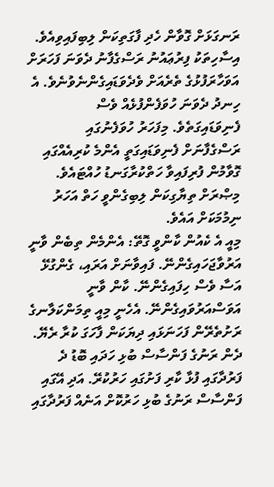ރަނގަޅަށް ގޮވާން ހެދި ފާގަތިކަން ލިބިފައިވިއެވެ.
އިސާހިތަކު ފިރުޢައުނު ރަސްގެފާނު ދެވަނަ ފަހަރަށް އަވަހާރަފުޅުގެ ތެރެއަށް ވެދެވަޑައިގެންނެވުނެވެ. އެ ހިނދު ދެވަނަ ހުވަފެންފުޅެއް ވެސް ފެނިވަޑައިގަތެވެ. މިފަހަރު ހުވަފެނުގައި ރަސްގެފާނަށް ފެނިވަޑައިގަތީ އެންމެ ކުރިއެއްގައި ގޮވާމުން ފުރިފައިވާ ހަތްކުރާގަނޑު ހުއްޓައެވެ.
މިޞްރަށް ތިޔާގިކަން ލިބިގެންވީ ހަތް އަހަރު ނިމުމަކަށް އައެވެ.
މިއީ އެ ކެއުން ކާންވީ ގޮތޭ: އެންމެން ތިބެން ވާނީ އަރުވާޖަހައިގެންނޭ. ފައިވާނަށް އަރައި، ގެންގުޅޭ އަސާ ވެސް ހިފައިގެންނޭ. ކާން ވާނީ އަވަސްއަރުވައިގެންނޭ. އެހެނީ މިއީ ތިމަންކަލާނގެ ރަށުތެރޭން ފަހަނަޅައި ދިޔަކަން ފާހަގަ ކުރާ ރެޔޭ.
ދެން ރަނުގެ ފަންސާސް ބުޅި ހަދައި ބޮޑު ދެ ފަރުދާގައި ފުޅާ ކާރި ފަށުގައި ހަރުކުރޭ. އަދި އޭގައި ފަންސާސް ރަނުގެ ބުޅި ހަރުކޮށް އަނެއް ފަރުދާގައި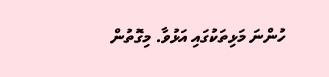ހުންނަ މަޅިތަކުގައި އަޅުވާ. މިގޮތުން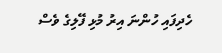ހެދިފައި ހުންނަ އިރު މުޅި ފޭލިގެ ވެސް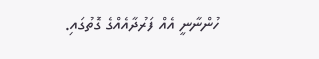ހުންނާނީ އެއް ފަރުދާއެއްގެ ގޮތުގައި.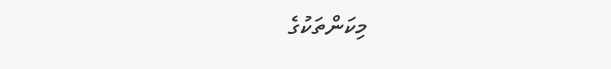މިކަންތަކުގެ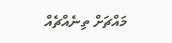މައްޗަށް ތިނެއްޗެއް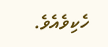ހެކިވެއެވެ.